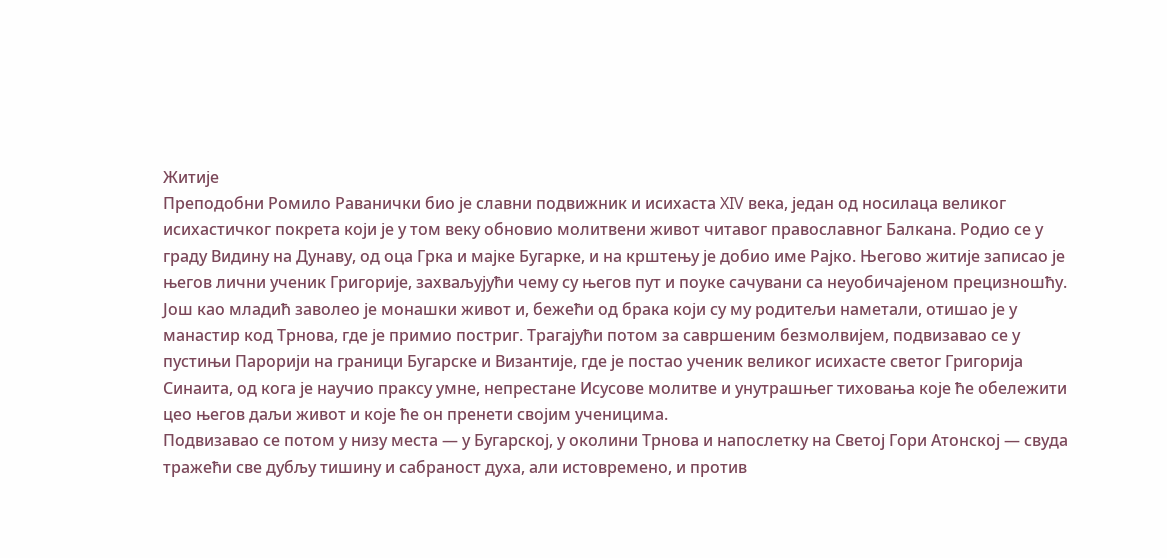Житије
Преподобни Ромило Раванички био је славни подвижник и исихаста XIV века, један од носилаца великог исихастичког покрета који је у том веку обновио молитвени живот читавог православног Балкана. Родио се у граду Видину на Дунаву, од оца Грка и мајке Бугарке, и на крштењу је добио име Рајко. Његово житије записао је његов лични ученик Григорије, захваљујући чему су његов пут и поуке сачувани са неуобичајеном прецизношћу.
Још као младић заволео је монашки живот и, бежећи од брака који су му родитељи наметали, отишао је у манастир код Трнова, где је примио постриг. Трагајући потом за савршеним безмолвијем, подвизавао се у пустињи Парорији на граници Бугарске и Византије, где је постао ученик великог исихасте светог Григорија Синаита, од кога је научио праксу умне, непрестане Исусове молитве и унутрашњег тиховања које ће обележити цео његов даљи живот и које ће он пренети својим ученицима.
Подвизавао се потом у низу места — у Бугарској, у околини Трнова и напослетку на Светој Гори Атонској — свуда тражећи све дубљу тишину и сабраност духа, али истовремено, и против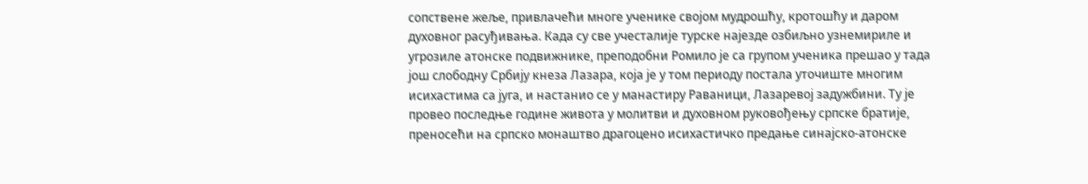сопствене жеље, привлачећи многе ученике својом мудрошћу, кротошћу и даром духовног расуђивања. Када су све учесталије турске најезде озбиљно узнемириле и угрозиле атонске подвижнике, преподобни Ромило је са групом ученика прешао у тада још слободну Србију кнеза Лазара, која је у том периоду постала уточиште многим исихастима са југа, и настанио се у манастиру Раваници, Лазаревој задужбини. Ту је провео последње године живота у молитви и духовном руковођењу српске братије, преносећи на српско монаштво драгоцено исихастичко предање синајско-атонске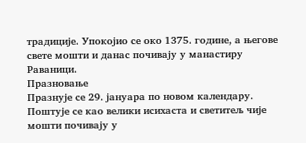традиције. Упокојио се око 1375. године, а његове свете мошти и данас почивају у манастиру Раваници.
Празновање
Празнује се 29. јануара по новом календару. Поштује се као велики исихаста и светитељ чије мошти почивају у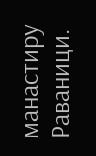манастиру Раваници.